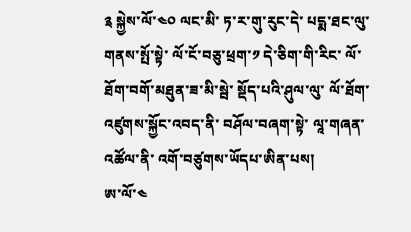༉ སྐྱེས་ལོ་༤༠ ལང་མི་ ཏ་ར་གུ་རུང་དེ་ པདྨ་ཐང་ལུ་ གནས་སྤོ་སྟེ་ ལོ་ངོ་བཅུ་ཕྲག་༡ དེ་ཅིག་གི་རིང་ ལོ་ཐོག་བགོ་མཐུན་ཟ་མི་སྦེ་ སྡོད་པའི་ཤུལ་ལུ་ ལོ་ཐོག་འཛུགས་སྐྱོང་འབད་ནི་ བཤོལ་བཞག་སྟེ་ ལཱ་གཞན་འཚོལ་ནི་ འགོ་བཙུགས་ཡོདཔ་ཨིན་པས།
ཨ་ལོ་༤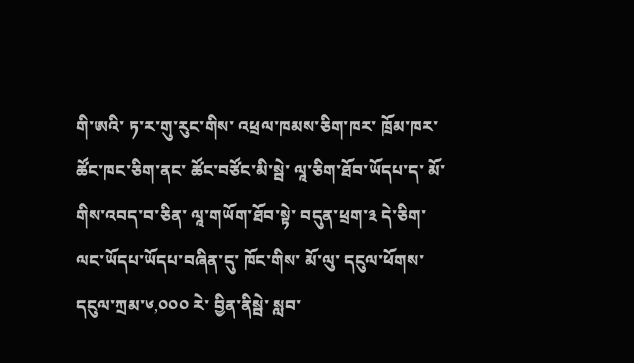གི་ཨའི་ ཏ་ར་གུ་རུང་གིས་ འཕྲལ་ཁམས་ཅིག་ཁར་ ཁྲོམ་ཁར་ཚོང་ཁང་ཅིག་ནང་ ཚོང་བཙོང་མི་སྦེ་ ལཱ་ཅིག་ཐོབ་ཡོདཔ་ད་ མོ་གིས་འབད་བ་ཅིན་ ལཱ་གཡོག་ཐོབ་སྟེ་ བདུན་ཕྲག་༣ དེ་ཅིག་ ལང་ཡོདཔ་ཡོདཔ་བཞིན་དུ་ ཁོང་གིས་ མོ་ལུ་ དངུལ་ཕོགས་དངུལ་ཀྲམ་༦,༠༠༠ རེ་ བྱིན་ནིསྦེ་ སླབ་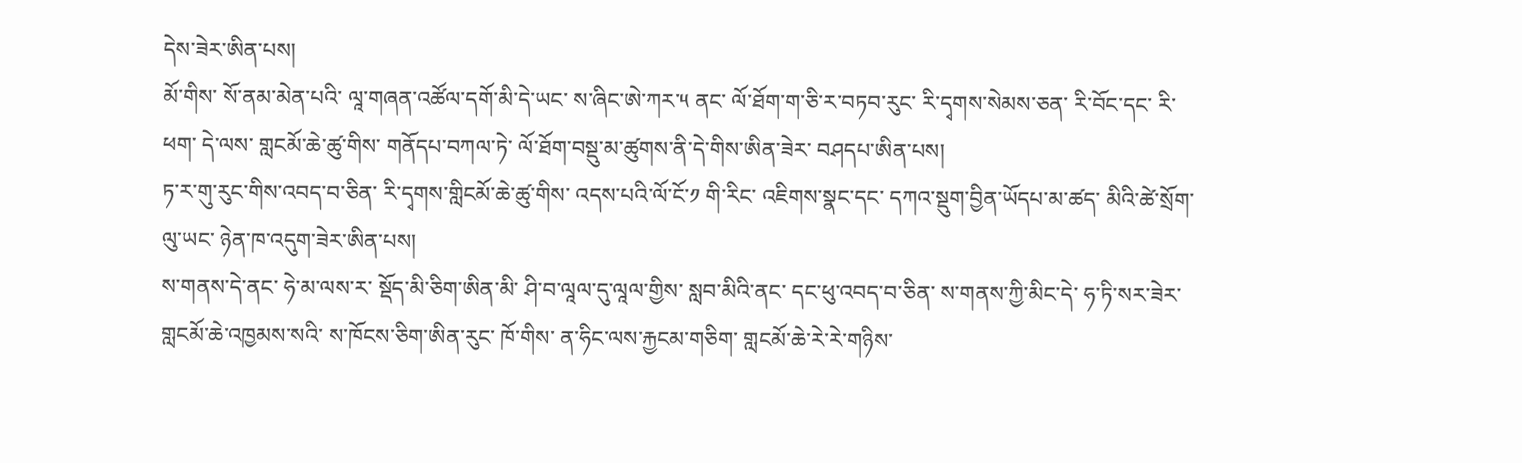དེས་ཟེར་ཨིན་པས།
མོ་གིས་ སོ་ནམ་མེན་པའི་ ལཱ་གཞན་འཚོལ་དགོ་མི་དེ་ཡང་ ས་ཞིང་ཨེ་ཀར་༥ ནང་ ལོ་ཐོག་ག་ཅི་ར་བཏབ་རུང་ རི་དྭགས་སེམས་ཅན་ རི་བོང་དང་ རི་ཕག་ དེ་ལས་ གླངམོ་ཆེ་ཚུ་གིས་ གནོདཔ་བཀལ་ཏེ་ ལོ་ཐོག་བསྡུ་མ་ཚུགས་ནི་དེ་གིས་ཨིན་ཟེར་ བཤདཔ་ཨིན་པས།
ཏ་ར་གུ་རུང་གིས་འབད་བ་ཅིན་ རི་དྭགས་གླིངམོ་ཆེ་ཚུ་གིས་ འདས་པའི་ལོ་ངོ་༡ གི་རིང་ འཇིགས་སྣང་དང་ དཀའ་སྡུག་བྱིན་ཡོདཔ་མ་ཚད་ མིའི་ཚེ་སྲོག་ལུ་ཡང་ ཉེན་ཁ་འདུག་ཟེར་ཨིན་པས།
ས་གནས་དེ་ནང་ ཧེ་མ་ལས་ར་ སྡོད་མི་ཅིག་ཨིན་མི་ ཤི་བ་ལཱལ་དུ་ལཱལ་གྱིས་ སླབ་མིའི་ནང་ དང་ཕུ་འབད་བ་ཅིན་ ས་གནས་ཀྱི་མིང་དེ་ ཧ་ཏི་སར་ཟེར་ གླངམོ་ཆེ་འཁྱམས་སའི་ ས་ཁོངས་ཅིག་ཨིན་རུང་ ཁོ་གིས་ ན་ཧིང་ལས་རྐྱངམ་གཅིག་ གླངམོ་ཆེ་རེ་རེ་གཉིས་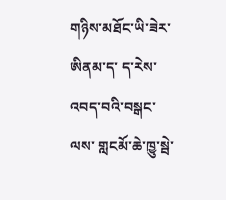གཉིས་མཐོང་ཡི་ཟེར་ཨིནམ་ད་ ད་རེས་འབད་བའི་བསྒང་ལས་ གླངམོ་ཆེ་ཁྱུ་སྦེ་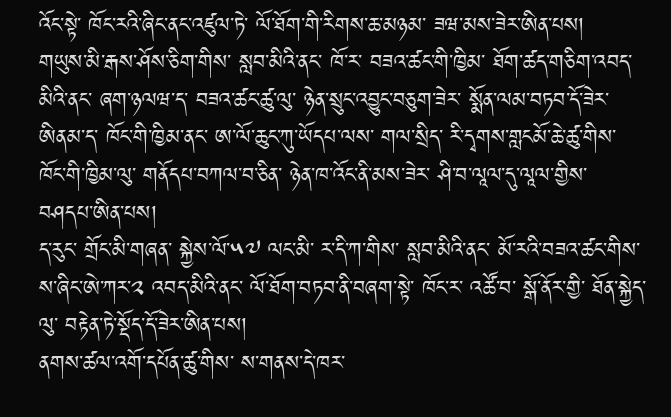འོང་སྟེ་ ཁོང་རའི་ཞིང་ནང་འཛུལ་ཏེ་ ལོ་ཐོག་གི་རིགས་ཆ་མཉམ་ ཟཝ་མས་ཟེར་ཨིན་པས།
གཡུས་མི་རྒས་ཤོས་ཅིག་གིས་ སླབ་མིའི་ནང་ ཁོ་ར་ བཟའ་ཚང་གི་ཁྱིམ་ ཐོག་ཚད་གཅིག་འབད་མིའི་ནང་ ཞག་ཉལཝ་ད་ བཟའ་ཚང་ཚུ་ལུ་ ཉེན་སྲུང་འབྱུང་བཅུག་ཟེར་ སྨོན་ལམ་བཏབ་དོ་ཟེར་ཨིནམ་ད་ ཁོང་གི་ཁྱིམ་ནང་ ཨ་ལོ་ཆུང་ཀུ་ཡོདཔ་ལས་ གལ་སྲིད་ རི་དྭགས་གླངམོ་ཆེ་ཚུ་གིས་ ཁོང་གི་ཁྱིམ་ལུ་ གནོདཔ་བཀལ་བ་ཅིན་ ཉེན་ཁ་འོང་ནི་མས་ཟེར་ ཤི་བ་ལཱལ་དུ་ལཱལ་གྱིས་ བཤདཔ་ཨིན་པས།
ད་རུང་ གྲོང་མི་གཞན་ སྐྱེས་ལོ་༥༧ ལང་མི་ ར་དི་ཀ་གིས་ སླབ་མིའི་ནང་ མོ་རའི་བཟའ་ཚང་གིས་ ས་ཞིང་ཨེ་ཀར་༢ འབད་མིའི་ནང་ ལོ་ཐོག་བཏབ་ནི་བཞག་སྟེ་ ཁོང་ར་ འཚོ་བ་ སྒོ་ནོར་གྱི་ ཐོན་སྐྱེད་ལུ་ བརྟེན་ཏེ་སྡོད་དོ་ཟེར་ཨིན་པས།
ནགས་ཚལ་འགོ་དཔོན་ཚུ་གིས་ ས་གནས་དེ་ཁར་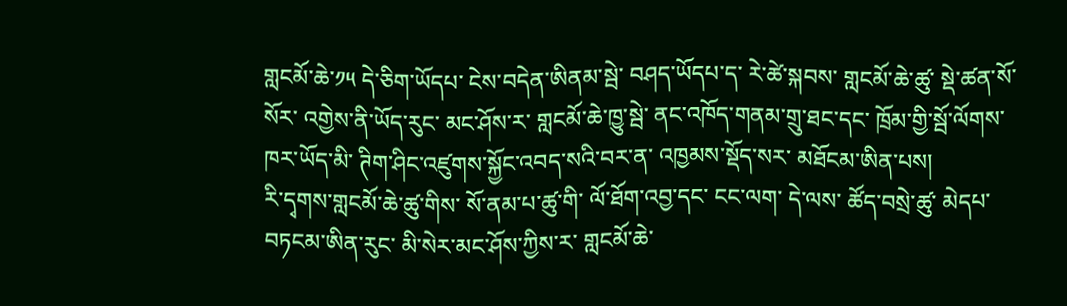གླངམོ་ཆེ་༡༥ དེ་ཅིག་ཡོདཔ་ ངེས་བདེན་ཨིནམ་སྦེ་ བཤད་ཡོདཔ་ད་ རེ་ཚེ་སྐབས་ གླངམོ་ཆེ་ཚུ་ སྡེ་ཚན་སོ་སོར་ འགྱེས་ནི་ཡོད་རུང་ མང་ཤོས་ར་ གླངམོ་ཆེ་ཁྱུ་སྦེ་ ནང་འཁོད་གནམ་གྲུ་ཐང་དང་ ཁྲོམ་གྱི་སྦོ་ལོགས་ཁར་ཡོད་མི་ ཊིག་ཤིང་འཛུགས་སྐྱོང་འབད་སའི་བར་ན་ འཁྱམས་སྡོད་སར་ མཐོངམ་ཨིན་པས།
རི་དྭགས་གླངམོ་ཆེ་ཚུ་གིས་ སོ་ནམ་པ་ཚུ་གི་ ལོ་ཐོག་འབྱ་དང་ ངང་ལག་ དེ་ལས་ ཚོད་བསྲེ་ཚུ་ མེདཔ་བཏངམ་ཨིན་རུང་ མི་སེར་མང་ཤོས་ཀྱིས་ར་ གླངམོ་ཆེ་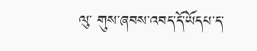ལུ་ གུས་ཞབས་འབད་དོ་ཡོདཔ་ད་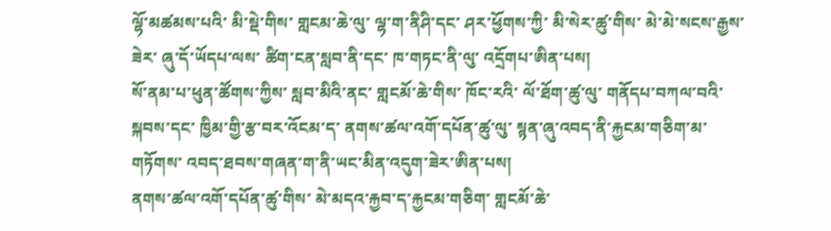ལྷོ་མཚམས་པའི་ མི་སྡེ་གིས་ གླངམ་ཆེ་ལུ་ ལྷ་ག་ནིཤི་དང་ ཤར་ཕྱོགས་ཀྱི་ མི་སེར་ཚུ་གིས་ མེ་མེ་སངས་རྒྱས་ཟེར་ ཞུ་དོ་ཡོདཔ་ལས་ ཚིག་ངན་སླབ་ནི་དང་ ཁ་གཏང་ནི་ལུ་ འདྲོགཔ་ཨིན་པས།
སོ་ནམ་པ་ཕུན་ཚོགས་ཀྱིས་ སླབ་མིའི་ནང་ གླངམོ་ཆེ་གིས་ ཁོང་རའི་ ལོ་ཐོག་ཚུ་ལུ་ གནོདཔ་བཀལ་བའི་སྐབས་དང་ ཁྱིམ་གྱི་རྩ་བར་འོངམ་ད་ ནགས་ཚལ་འགོ་དཔོན་ཚུ་ལུ་ སྙན་ཞུ་འབད་ནི་རྐྱངམ་གཅིག་མ་གཏོགས་ འབད་ཐབས་གཞན་ག་ནི་ཡང་མིན་འདུག་ཟེར་ཨིན་པས།
ནགས་ཚལ་འགོ་དཔོན་ཚུ་གིས་ མེ་མདའ་རྐྱབ་ད་རྐྱངམ་གཅིག་ གླངམོ་ཆེ་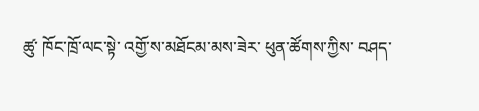ཚུ་ ཁོང་ཁྲོ་ལང་སྟེ་ འགྱོ་ས་མཐོངམ་མས་ཟེར་ ཕུན་ཚོགས་ཀྱིས་ བཤད་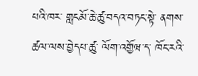པའི་ཁར་ གླངམོ་ཆེ་ཚུ་བདའ་བཏང་སྟེ་ ནགས་ཚལ་ལས་བྱེདཔ་ཚུ་ ལོག་འགྱོཝ་ད་ ཁོང་རའི་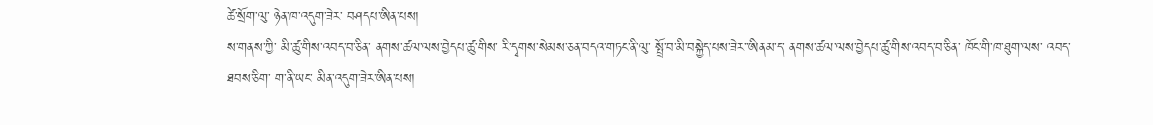ཚེ་སྲོག་ལུ་ ཉེན་ཁ་འདུག་ཟེར་ བཤདཔ་ཨིན་པས།
ས་གནས་ཀྱི་ མི་ཚུ་གིས་འབད་བ་ཅིན་ ནགས་ཚལ་ལས་བྱེདཔ་ཚུ་གིས་ རི་དྭགས་སེམས་ཅན་བདའ་གཏང་ནི་ལུ་ སྤྲོ་བ་མི་བསྐྱེད་པས་ཟེར་་ཨིནམ་ད་ ནགས་ཚལ་ལས་བྱེདཔ་ཚུ་གིས་འབད་བ་ཅིན་ ཁོང་གི་ཁ་ཐུག་ལས་ འབད་ཐབས་ཅིག་ ག་ནི་ཡང་ མིན་འདུག་ཟེར་ཨིན་པས།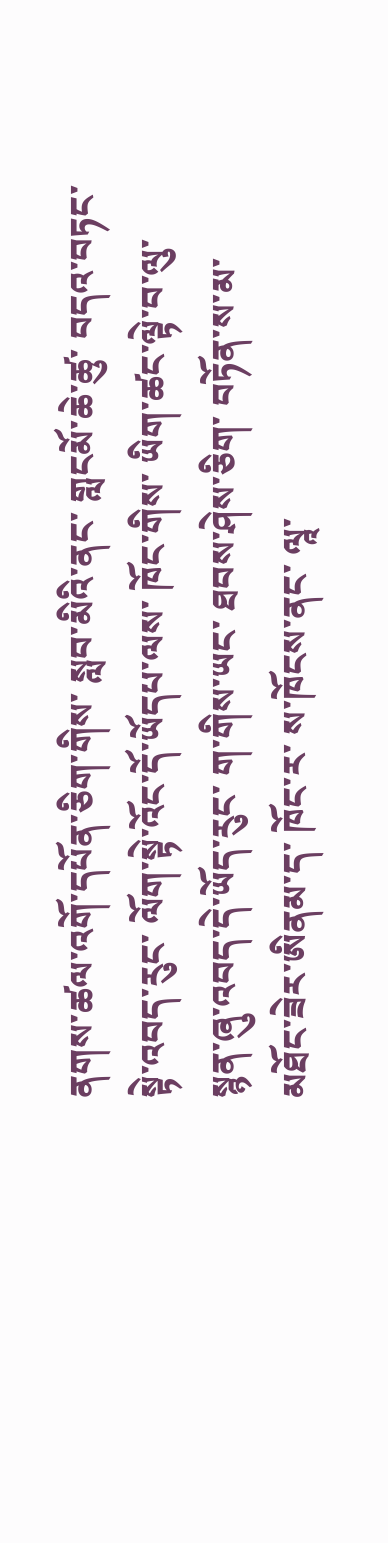ནགས་ཚལ་འགོ་དཔོན་ཅིག་གིས་ སླབ་མིའི་ནང་ གླངམོ་ཆེ་ཚུ་ བདའ་བཏང་སྟེ་འབད་རུང་ ལོག་སྟེ་འོང་དོ་ཡོདཔ་ལས་ ཁོང་གིས་ ཡིག་ཚང་ལྟེ་བ་ལུ་ སྙན་ཞུ་འབད་དེ་ཡོད་རུང་ ག་གིས་ཡང་ ཐབས་ཤེས་ཅིག་ བཏོན་ས་མ་མཐོང་ཟེར་ཨིནམ་ད་ ཁོང་ར་ ས་ཁོངས་ནང་ ལཱ་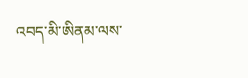འབད་མི་ཨིནམ་ལས་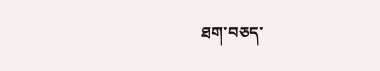ཐག་བཅད་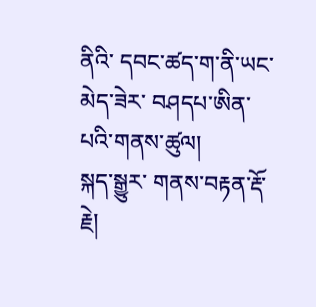ནིའི་ དབང་ཚད་ག་ནི་ཡང་མེད་ཟེར་ བཤདཔ་ཨིན་པའི་གནས་ཚུལ།
སྐད་སྒྱུར་ གནས་བརྟན་རྡོ་རྗེ།